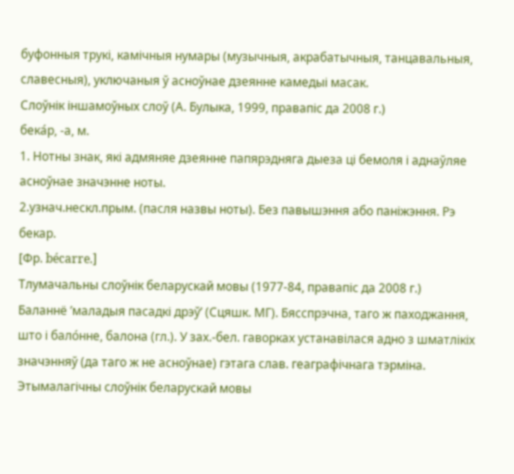буфонныя трукі, камічныя нумары (музычныя, акрабатычныя, танцавальныя, славесныя), уключаныя ў асноўнае дзеянне камедыі масак.
Слоўнік іншамоўных слоў (А. Булыка, 1999, правапіс да 2008 г.)
бека́р, ‑а, м.
1. Нотны знак, які адмяняе дзеянне папярэдняга дыеза ці бемоля і аднаўляе асноўнае значэнне ноты.
2.узнач.нескл.прым. (пасля назвы ноты). Без павышэння або паніжэння. Рэ бекар.
[Фр. bécarre.]
Тлумачальны слоўнік беларускай мовы (1977-84, правапіс да 2008 г.)
Баланнё ’маладыя пасадкі дрэў’ (Сцяшк. МГ). Бясспрэчна, таго ж паходжання, што і бало́нне, балона (гл.). У зах.-бел. гаворках устанавілася адно з шматлікіх значэнняў (да таго ж не асноўнае) гэтага слав. геаграфічнага тэрміна.
Этымалагічны слоўнік беларускай мовы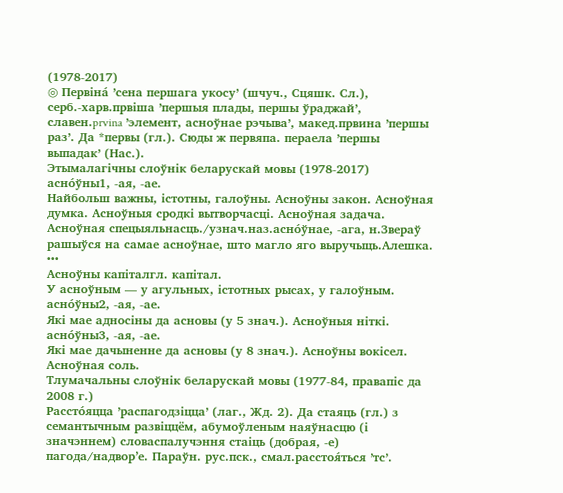(1978-2017)
◎ Первіна́ ’сена першага укосу’ (шчуч., Сцяшк. Сл.), серб.-харв.првіша ’першыя плады, першы ўраджай’, славен.prvina ’элемент, асноўнае рэчыва’, макед.првина ’першы раз’. Да *первы (гл.). Сюды ж первяпа. пераела ’першы выпадак’ (Нас.).
Этымалагічны слоўнік беларускай мовы (1978-2017)
асно́ўны1, ‑ая, ‑ае.
Найбольш важны, істотны, галоўны. Асноўны закон. Асноўная думка. Асноўныя сродкі вытворчасці. Асноўная задача. Асноўная спецыяльнасць./узнач.наз.асно́ўнае, ‑ага, н.Звераў рашыўся на самае асноўнае, што магло яго выручыць.Алешка.
•••
Асноўны капіталгл. капітал.
У асноўным — у агульных, істотных рысах, у галоўным.
асно́ўны2, ‑ая, ‑ае.
Які мае адносіны да асновы (у 5 знач.). Асноўныя ніткі.
асно́ўны3, ‑ая, ‑ае.
Які мае дачыненне да асновы (у 8 знач.). Асноўны вокісел. Асноўная соль.
Тлумачальны слоўнік беларускай мовы (1977-84, правапіс да 2008 г.)
Рассто́яцца ’распагодзіцца’ (лаг., Жд. 2). Да стаяць (гл.) з семантычным развіццём, абумоўленым наяўнасцю (і значэннем) словаспалучэння стаіць (добрая, -е) пагода/надворʼе. Параўн. рус.пск., смал.расстоя́ться ’тс’.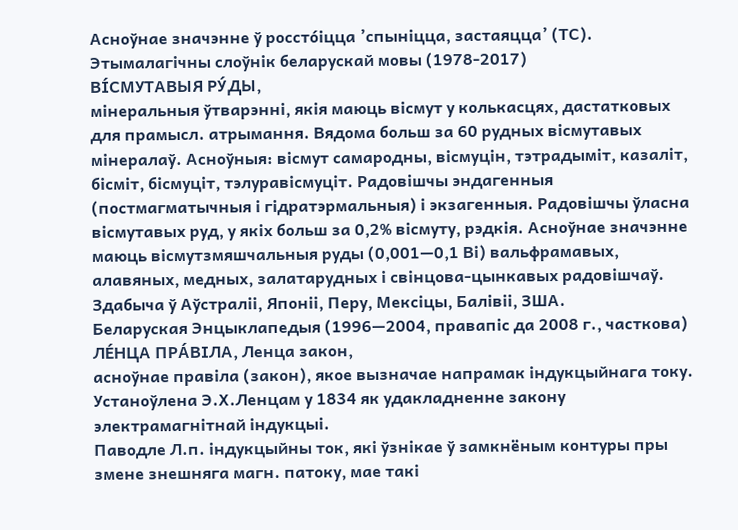Асноўнае значэнне ў россто́іцца ’спыніцца, застаяцца’ (ТС).
Этымалагічны слоўнік беларускай мовы (1978-2017)
ВІ́СМУТАВЫЯ РУ́ДЫ,
мінеральныя ўтварэнні, якія маюць вісмут у колькасцях, дастатковых для прамысл. атрымання. Вядома больш за 60 рудных вісмутавых мінералаў. Асноўныя: вісмут самародны, вісмуцін, тэтрадыміт, казаліт, бісміт, бісмуціт, тэлуравісмуціт. Радовішчы эндагенныя (постмагматычныя і гідратэрмальныя) і экзагенныя. Радовішчы ўласна вісмутавых руд, у якіх больш за 0,2% вісмуту, рэдкія. Асноўнае значэнне маюць вісмутзмяшчальныя руды (0,001—0,1 Ві) вальфрамавых, алавяных, медных, залатарудных і свінцова-цынкавых радовішчаў. Здабыча ў Аўстраліі, Японіі, Перу, Мексіцы, Балівіі, ЗША.
Беларуская Энцыклапедыя (1996—2004, правапіс да 2008 г., часткова)
ЛЕ́НЦА ПРА́ВІЛА, Ленца закон,
асноўнае правіла (закон), якое вызначае напрамак індукцыйнага току. Устаноўлена Э.Х.Ленцам у 1834 як удакладненне закону электрамагнітнай індукцыі.
Паводле Л.п. індукцыйны ток, які ўзнікае ў замкнёным контуры пры змене знешняга магн. патоку, мае такі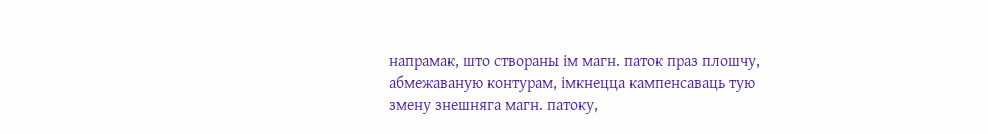напрамак, што створаны ім магн. паток праз плошчу, абмежаваную контурам, імкнецца кампенсаваць тую змену знешняга магн. патоку,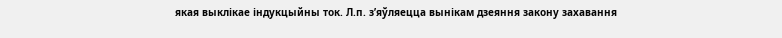якая выклікае індукцыйны ток. Л.п. з’яўляецца вынікам дзеяння закону захавання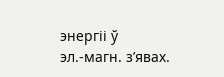энергіі ў эл.-магн. з’явах.